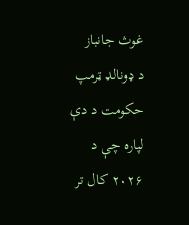غوث جانباز
د ډونالډ ټرمپ حکومت د دې لپاره چې د ۲۰۲۶ کال تر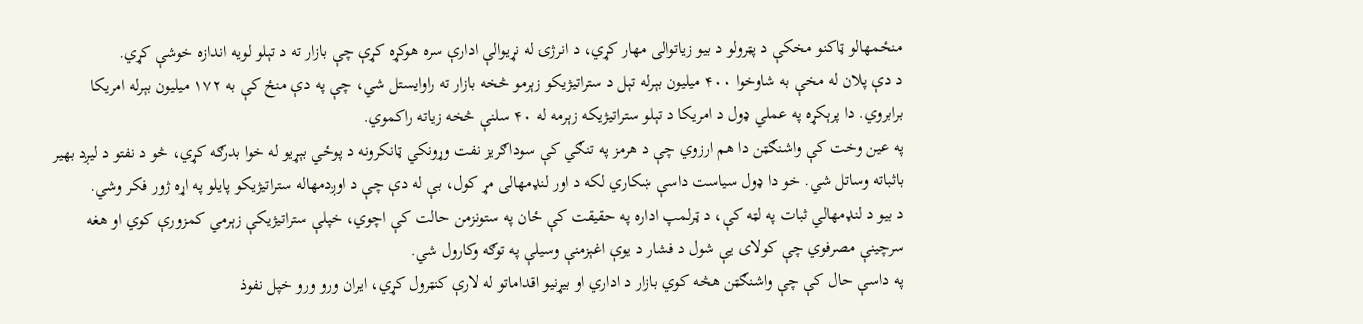منځمهالو ټاکنو مخکې د پټرولو د بیو زیاتوالی مهار کړي، د انرژۍ له نړیوالې ادارې سره هوکړه کړې چې بازار ته د تېلو لویه اندازه خوشې کړي.
د دې پلان له مخې به شاوخوا ۴۰۰ میلیون بېرله تېل د ستراتیژیکو زېرمو څخه بازار ته راوایستل شي، چې په دې منځ کې به ۱۷۲ میلیون بېرله امریکا برابروي. دا پرېکړه په عملي ډول د امریکا د تېلو ستراتیژیکه زېرمه له ۴۰ سلنې څخه زیاته راکموي.
په عین وخت کې واشنګټن دا هم ارزوي چې د هرمز په تنګي کې سوداګریز نفت وړونکي ټانکرونه د پوځي بېړیو له خوا بدرګه کړي، څو د نفتو د لیږد بهیر باثباته وساتل شي. خو دا ډول سیاست داسې ښکاري لکه د اور لنډمهالی مړ کول، بې له دې چې د اوږدمهاله ستراتیژیکو پایلو په اړه ژور فکر وشي.
د بیو د لنډمهالي ثبات په لټه کې، د ټرلمپ اداره په حقیقت کې ځان په ستونزمن حالت کې اچوي، خپلې ستراتیژیکې زېرمي کمزورې کوي او هغه سرچینې مصرفوي چې کولای یې شول د فشار د یوې اغېزمنې وسیلې په توګه وکارول شي.
په داسې حال کې چې واشنګټن هڅه کوي بازار د اداري او بیړنیو اقداماتو له لارې کنټرول کړي، ایران ورو ورو خپل نفوذ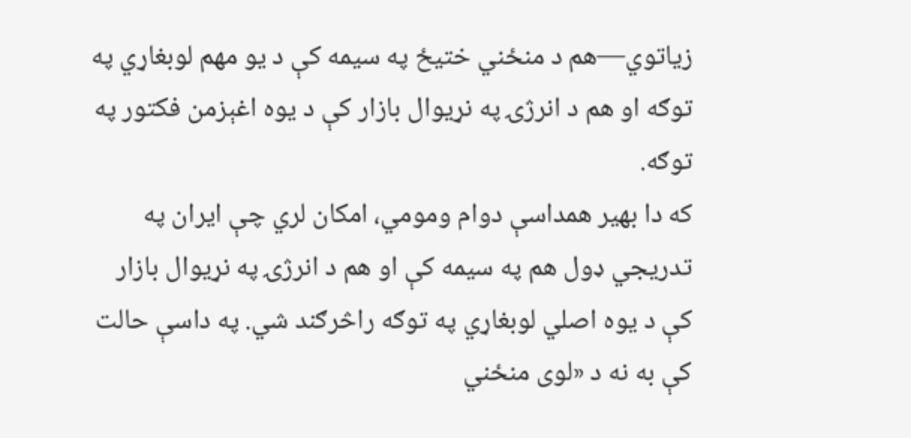زیاتوي—هم د منځني ختیځ په سیمه کې د یو مهم لوبغاړي په توګه او هم د انرژۍ په نړیوال بازار کې د یوه اغېزمن فکتور په توګه.
که دا بهیر همداسې دوام ومومي، امکان لري چې ایران په تدریجي ډول هم په سیمه کې او هم د انرژۍ په نړیوال بازار کې د یوه اصلي لوبغاړي په توګه راڅرګند شي. په داسې حالت کې به نه د «لوی منځني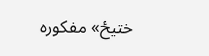ختیځ» مفکوره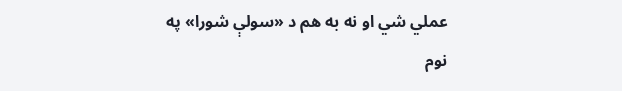عملي شي او نه به هم د «سولې شورا» په نوم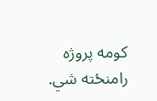کومه پروژه رامنځته شي.